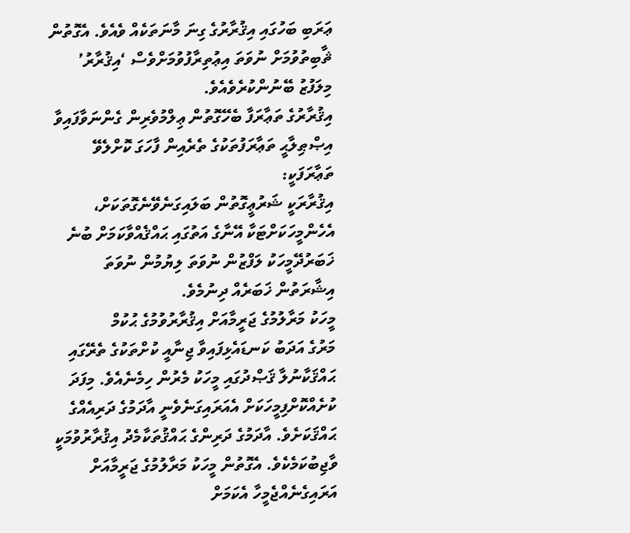ޢަރަބި ބަހުގައި އިޤުރާރުގެ ގިނަ މާނަތަކެއް ވެއެވެ. އެގޮތުން ޘާބިތުވުމަށް ނުވަތަ އިޢުތިރާފުވުމަށްވެސް ‘އިޤުރާރު’ މިލަފުޒު ބޭނުންކުރެވެއެވެ.
އިޤުރާރުގެ ތަޢާރަފާ ބެހޭގޮތުން ޢިލްމުވެރިން ގެންނަވާފައިވާ އިޞްޠިލާޙީ ތަޢާރަފުތަކުގެ ތެރެއިން ފާހަގަ ކޮށްލެވޭ ތަޢާރަފަކީ:
އިޤުރާރަކީ ޝަރުޢީގޮތުން ބަލައިގަނެވޭނެގޮތަކަށް، އެހެންމީހަކަށްޓަކާ އޭނާގެ އަތުގައި ޙައްޤެއްވާކަމަށް ބުނެ ޚަބަރުދޭމީހަކު ލަފްޒުން ނުވަތަ ލިޔުމުން ނުވަތަ އިޝާރަތުން ޚަބަރެއް ދިނުމެވެ.
މީހަކު މަރާލުމުގެ ޖަރީމާއަށް އިޤުރާރުވުމުގެ ޙުކުމް
މަރުގެ އަދަބު ކަނޑައެޅިފައިވާ ޖިނާއީ ކުށްތަކުގެ ތެރޭގައި ޙައްޤަކާނުލާ ޤަޞްދުގައި މީހަކު މެރުން ހިމެނެއެވެ. މިފަދަ ކުށެއްކޮށްފިމީހަކަށް އެއަރައިގަނެވެނީ އާދަމުގެ ދަރިއެއްގެ ޙައްޤަކަށެވެ. އާދަމުގެ ދަރިންގެ ޙައްޤުތަކާމެދު އިޤުރާރުވުމަކީ ވާޖިބުކަމެކެވެ. އެގޮތުން މީހަކު މަރާލުމުގެ ޖަރީމާއަށް އަރައިގެނެއްޖެމީހާ އެކަމަށް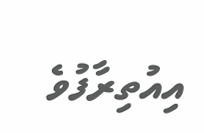އިއުތިރާފުވެ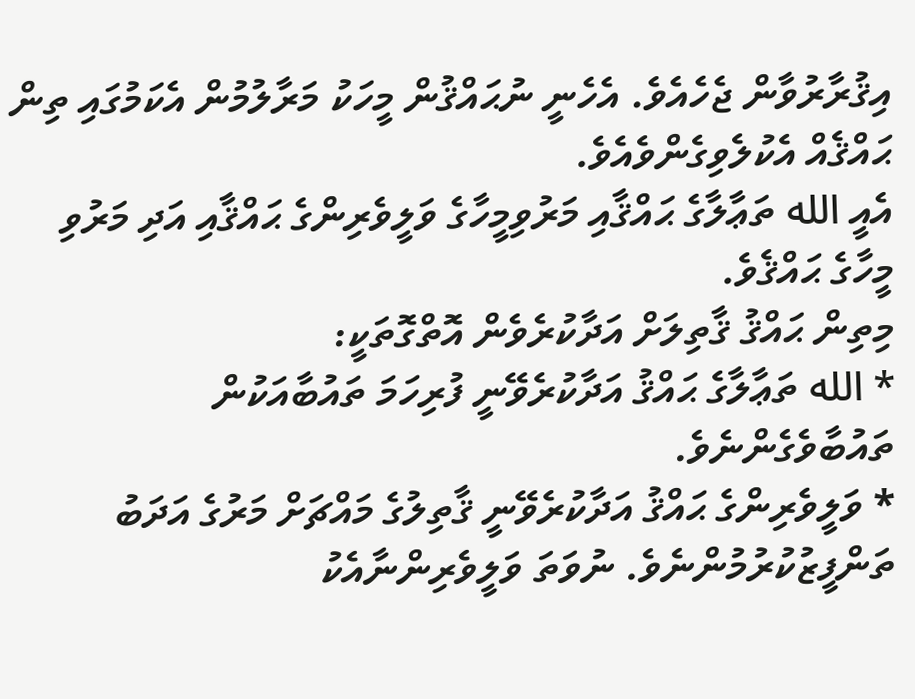އިޤުރާރުވާން ޖެހެއެވެ. އެހެނީ ނުޙައްޤުން މީހަކު މަރާލުމުން އެކަމުގައި ތިން ޙައްޤެއް އެކުލެވިގެންވެއެވެ.
އެއީ الله ތަޢާލާގެ ޙައްޤާއި މަރުވިމީހާގެ ވަލީވެރިންގެ ޙައްޤާއި އަދި މަރުވި މީހާގެ ޙައްޤެވެ.
މިތިން ޙައްޤު ޤާތިލަށް އަދާކުރެވެން އޮތްގޮތަކީ:
* الله ތަޢާލާގެ ޙައްޤު އަދާކުރެވޭނީ ފުރިހަމަ ތައުބާއަކުން ތައުބާވެގެންނެވެ.
* ވަލީވެރިންގެ ޙައްޤު އަދާކުރެވޭނީ ޤާތިލުގެ މައްޗަށް މަރުގެ އަދަބު ތަންފީޒުކުރުމުންނެވެ. ނުވަތަ ވަލީވެރިންނާއެކު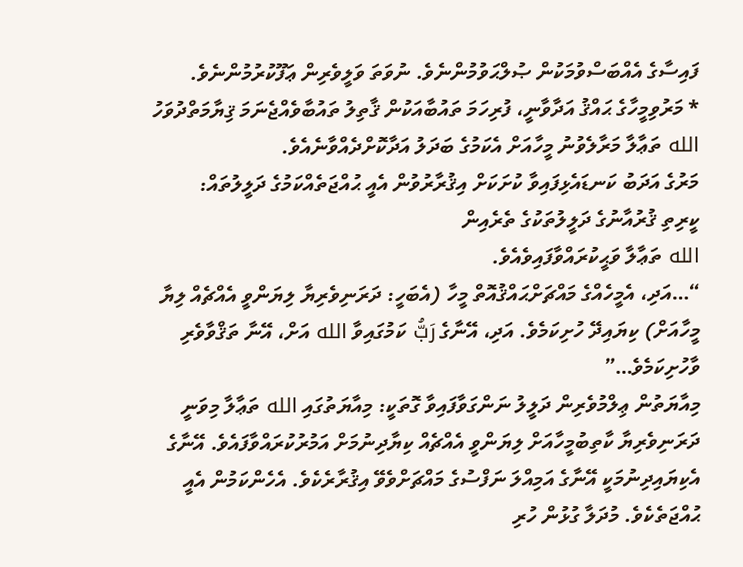ފައިސާގެ އެއްބަސްވުމަކުން ޞުލްޙަވުމުންނެވެ. ނުވަތަ ވަލީވެރިން ޢަފޫކުރުމުންނެވެ.
* މަރުވިމީހާގެ ޙައްޤު އަދާވާނީ، ފުރިހަމަ ތައުބާއަކުން ޤާތިލު ތައުބާވެއްޖެނަމަ ޤިޔާމަތްދުވަހު الله ތަޢާލާ މަރާލެވުނު މީހާއަށް އެކަމުގެ ބަދަލު އަދާކޮށްދެއްވާނެއެވެ.
މަރުގެ އަދަބު ކަނޑައެޅިފައިވާ ކުށަކަށް އިޤުރާރުވުން އެއީ ޙުއްޖަތެއްކަމުގެ ދަލީލުތައް:
ކީރިތި ޤުރުއާނުގެ ދަލީލުތަކުގެ ތެރެއިން
الله ތަޢާލާ ވަޙީކުރައްވާފައިވެއެވެ.
“…އަދި، އެމީހެއްގެ މައްޗަށްޙައްޤުއޮތް މީހާ (އެބަހީ: ދަރަނިވެރިޔާ ލިޔަންވީ އެއްޗެއް ލިޔާ މީހާއަށް) ކިޔައިދޭ ހުށިކަމެވެ. އަދި، އޭނާގެ رَبُّ ކަމުގައިވާ الله އަށް، އޭނާ ތަޤްވާވެރި ވާހުށިކަމެވެ…”
މިއާޔަތުން ޢިލްމުވެރިން ދަލީލު ނަންގަވާފައިވާ ގޮތަކީ: މިއާޔަތުގައި الله ތަޢާލާ މިވަނީ ދަރަނިވެރިޔާ ކާތިބުމީހާއަށް ލިޔަންވީ އެއްޗެއް ކިޔާދިނުމަށް އަމުރުކުރައްވާފައެވެ. އޭނާގެ އެކިޔައިދިނުމަކީ އޭނާގެ އަމިއްލަ ނަފްސުގެ މައްޗަށްވެވޭ އިޤުރާރެކެވެ. އެހެންކަމުން އެއީ ޙުއްޖަތެކެވެ. މުދަލާ ގުޅުން ހުރި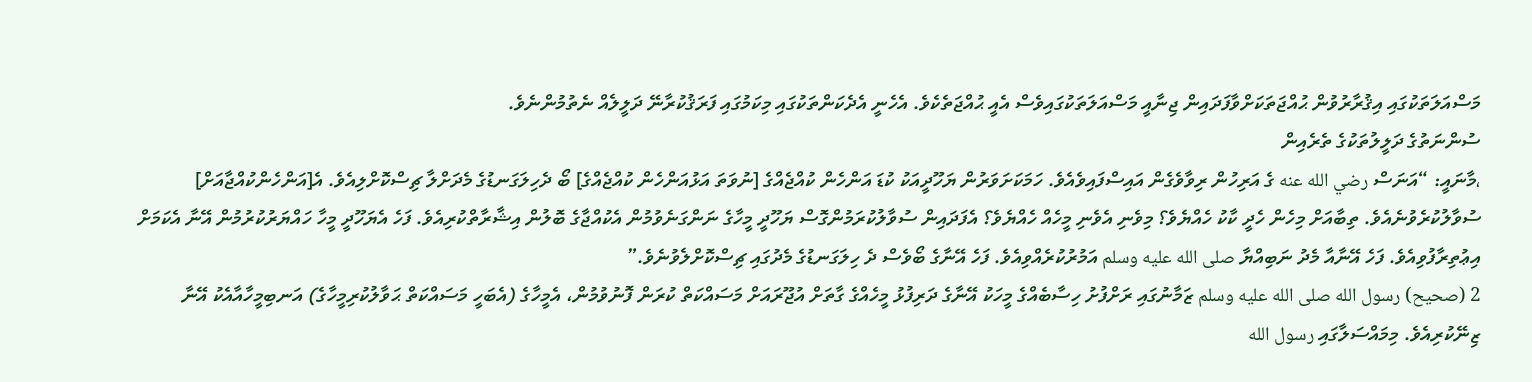މަސްއަލަތަކުގައި އިޤުރާރުވުން ޙުއްޖަތަކަށްވާފަދައިން ޖިނާއީ މަސްއަލަތަކުގައިވެސް އެއީ ޙުއްޖަތެކެވެ. އެހެނީ އެދެކަންތަކުގައި މިކަމުގައި ފަރަޤުކުރާނޭ ދަލީލެއް ނެތުމުންނެވެ.
ސުންނަތުގެ ދަލީލުތަކުގެ ތެރެއިން
،މާނައީ: “އަނަސް رضي الله عنه ގެ އަރިހުން ރިވާވެގެން އައިސްފައިވެއެވެ. ހަމަކަށަވަރުން ޔަހޫދީއަކު ކުޑަ އަންހެން ކުއްޖެއްގެ [ނުވަތަ އަޅުއަންހެން ކުއްޖެއްގެ] ބޯ ދެހިލަގަނޑުގެ މެދަށްލާ ޗިސްކޮށްލިއެވެ. އެ[އަންހެންކުއްޖާއަށް] ސުވާލުކުރެވުނެއެވެ. ތިބާއަށް މިހެން ހެދީ ކާކު ހެއްޔެވެ؟ މިވެނި އެވެނި މީހެއް ހެއްޔެވެ؟ އެފަދައިން ސުވާލުކުރަމުންގޮސް ޔަހޫދީ މީހާގެ ނަންގަނެވުމުން އެކުއްޖާގެ ބޮލުން އިޝާރާތްކުރިއެވެ. ފަހެ އެޔަހޫދީ މީހާ ހައްޔަރުކުރުމުން އޭނާ އެކަމަށް އިޢުތިރާފުވިއެވެ. ފަހެ އޭނާއާ މެދު ނަބިއްޔާ صلى الله عليه وسلم އަމުރުކުރެއްވިއެވެ. ފަހެ އޭނާގެ ބޯވެސް ދެ ހިލަގަނޑުގެ މެދުގައި ޗިސްކޮށްލެވުނެވެ.”
2 (صحيح) رسول الله صلى الله عليه وسلم ޒަމާނުގައި ރަށްފުށު ހިސާބެއްގެ މީހަކު އޭނާގެ ދަރިފުޅު މީހެއްގެ ގާތަށް އުޖޫރައަށް މަސައްކަތް ކުރަން ފޮނުވުމުން، އެމީހާގެ (އެބަހީ މަސައްކަތް ޙަވާލުކުރިމީހާގެ) އަނބިމީހާއާއެކު އޭނާ ޒިނޭކުރިއެވެ. މިމައްސަލާގައި رسول الله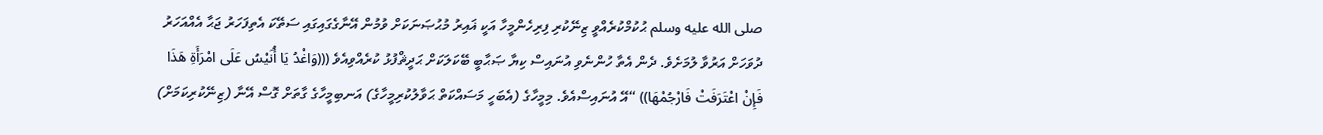صلى الله عليه وسلم ޙުކުމްކުރެއްވީ ޒިނޭކުރި ފިރިހެންމީހާ އަކީ ޣައިރު މުޙުޞަނަކަށް ވުމުން އޭނާގެގައިގައި ސަތޭކަ އެތިފަހަރު ޖަޙާ އެއްއަހަރު ދުވަހަށް އަރުވާ ލުމަށެވެ. ދެން އެތާ ހުންނެވި އުނައިސް ކިޔާ ޞަޙާބީ ބޭކަލަކަށް ޙަދީޘްފުޅު ކުރެއްވިއެވެ (((وَاغْدُ يَا أُنَيْسُ عَلَى امْرَأَةِ هَذَا فَإِنْ اعْتَرَفَتْ فَارْجُمْهَا)) “އޭ އުނައިސްއެވެ. މިމީހާގެ (އެބަހީ މަސައްކަތް ޙަވާލުކުރިމީހާގެ) އަނބިމީހާގެ ގާތަށް ގޮސް އޭނާ (ޒިނޭކުރިކަމަށް)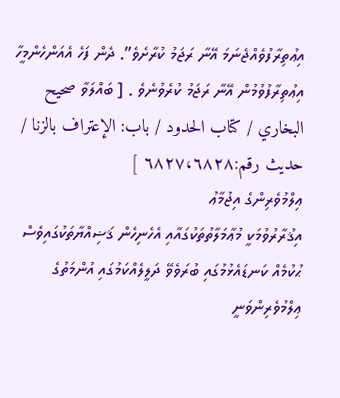އިޢުތިރާފުވެއްޖެނަމަ އޭނާ ރަޖަމު ކުރާށެވެ”. ދެން ފަހެ އެއަންހެންމީހާ އިޢުތިރާފުވުމުން އޭނާ ރަޖަމު ކުރެވުނެވެ . [ ބައްލަވާ صحيح البخاري / كتاب الحدود / باب: الإعتراف بالزنا / حديث رقم:٦٨٢٧،٦٨٢٨ ]
ޢިލްމުވެރިންގެ އިޖުމާޢު
އިޤުރާރުވުމަކީ މުޢާމަލާތުތަކުގައާއި އެހެނިހެން ޤަޟިއްޔާތަކުގައިވެސް ޙުކުމެއް ކަނޑައެޅުމުގައި ބުރަވެވޭ ދަލީލެއްކަމުގައި އުންމަތުގެ ޢިލްމުވެރިންވަނީ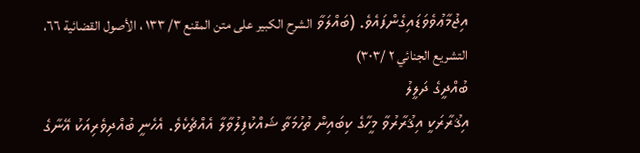އިޖުމާޢުވެވަޑައިގެންފައެވެ. (ބައްލަވާ الشرح الكبير على متن المقنع ٣/ ١٣٣ ، الأصول القضائية ٦٦، التشريع الجنائي ٢ /٣۰٣)
ބުއްދީގެ ދަލީލު
އިޤުރާރަކީ އިޤުރާރުވާ މީހާގެ ކިބައިން ތުހުމަތާ ޝައްކުފިލުވާލާ އެއްޗެކެވެ. އެހެނީ ބުއްދިވެރިއަކު އޭނާގެ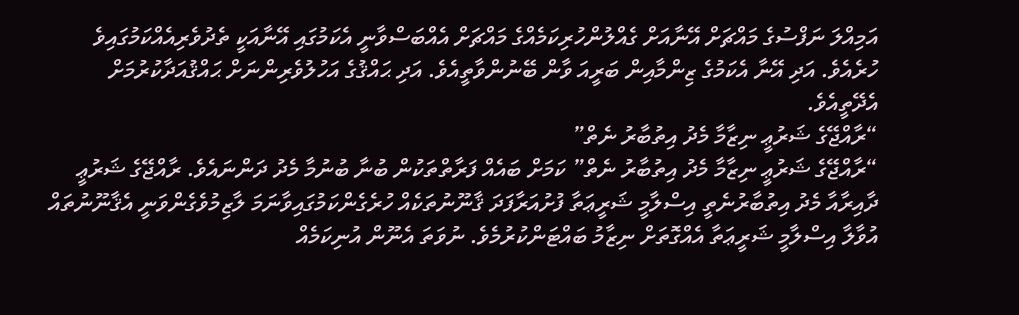އަމިއްލަ ނަފްސުގެ މައްޗަށް އޭނާއަށް ގެއްލުންހުރިކަމެއްގެ މައްޗަށް އެއްބަސްވާނީ އެކަމުގައި އޭނާއަކީ ތެދުވެރިއެއްކަމުގައިވެ ހުރެއެވެ. އަދި އޭނާ އެކަމުގެ ޒިންމާއިން ބަރީއަ ވާން ބޭނުންވާތީއެވެ. އަދި ޙައްޤުގެ އަހުލުވެރިންނަށް ޙައްޤުއަދާކުރުމަށް އެދޭތީއެވެ.
“ރާއްޖޭގެ ޝަރުޢީ ނިޒާމާ މެދު އިތުބާރު ނެތް”
“ރާއްޖޭގެ ޝަރުޢީ ނިޒާމާ މެދު އިތުބާރު ނެތް” ކަމަށް ބައެއް ފަރާތްތަކުން ބުނާ ބުނުމާ މެދު ދަންނައެވެ. ރާއްޖޭގެ ޝަރުޢީ ދާއިރާއާ މެދު އިތުބާރުނެތީ އިސްލާމީ ޝަރީޢަތާ ފުށުއަރާފަދަ ޤާނޫނުތަކެއް ހުރެގެންކަމުގައިވާނަމަ ލާޒިމުވެގެންވަނީ އެޤާނޫނުތައް އުވާލާ އިސްލާމީ ޝަރީޢަތާ އެއްގޮތަށް ނިޒާމު ބައްޓަންކުރުމެވެ. ނުވަތަ އެނޫން އުނިކަމެއް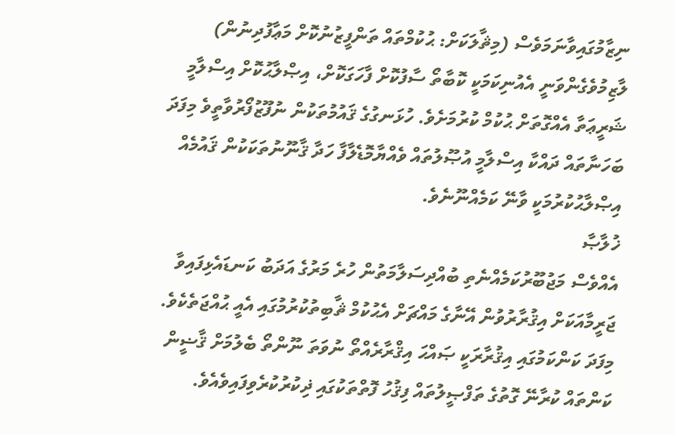ނިޒާމުގައިވާނަމަވެސް (މިޘާލަކަށް: ޙުކުމްތައް ތަންފީޒުނުކޮށް މަޢާފުދިނުން) ލާޒިމުވެގެންވަނީ އެއުނިކަމަކީ ކޮބާތޯ ސާފުކޮށް ފާހަގަކޮށް، އިޞްލާޙުކޮށް އިސްލާމީ ޝަރީޢަތާ އެއްގޮތަށް ޙުކުމް ކުރުމަށެވެ. ހުޅަނގުގެ ޤައުމުތަކުން ނުފޫޒުފޯރުވާތީވެ މިފަދަ ބަހަނާތައް ދައްކާ އިސްލާމީ އުޞޫލުތައް ވެއްޔާމޮޑެލާފާ ހަދާ ޤާނޫނުތަކަކުން ޤައުމެއް އިޞްލާޙުކުރުމަކީ ވާނޭ ކަމެއްނޫނެވެ.
ޚުލާޞާ
އެއްވެސް މަޖުބޫރުކަމެއްނެތި ބުއްދިސަލާމަތުން ހުރެ މަރުގެ އަދަބު ކަނޑައެޅިފައިވާ ޖަރީމާއަކަށް އިޤުރާރުވުން އޭނާގެ މައްޗަށް އެޙުކުމް ޘާބިތުކުރުމުގައި އެއީ ޙުއްޖަތެކެވެ.
މިފަދަ ކަންކަމުގައި އިޤުރާރަކީ ޞައްޙަ އިޤްރާރެއްތޯ ނުވަތަ ނޫންތޯ ބެލުމަށް ޤާޟީން ކަންތައް ކުރާނޭ ގޮތުގެ ތަފްޞީލުތައް ފިޤުހު ފޮތްތަކުގައި ޛިކުރުކުރެވިފައިވެއެވެ.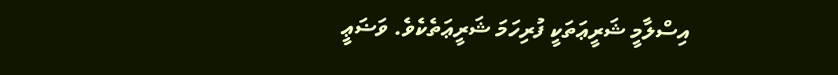އިސްލާމީ ޝަރީޢަތަކީ ފުރިހަމަ ޝަރީޢަތެކެވެ. ވަޟަޢީ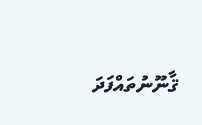ޤާނޫނުތައްފަދަ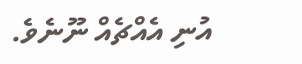އުނި އެއްޗެއް ނޫނެވެ.